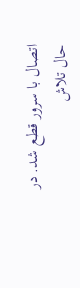اتصال با سرور قطع شد. در حال تلاش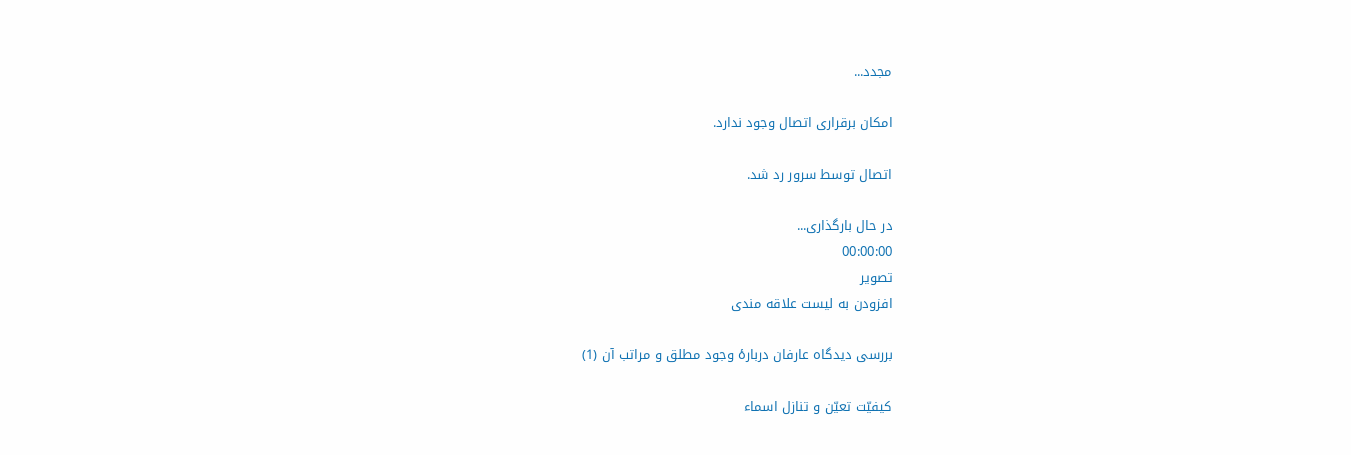مجدد...

امکان برقراری اتصال وجود ندارد.

اتصال توسط سرور رد شد.

در حال بارگذاری...
00:00:00
تصویر
افزودن به لیست علاقه مندی

بررسی دیدگاه عارفان دربارۀ وجود مطلق و مراتب آن (1)

کیفیّت تعیّن و تنازل اسماء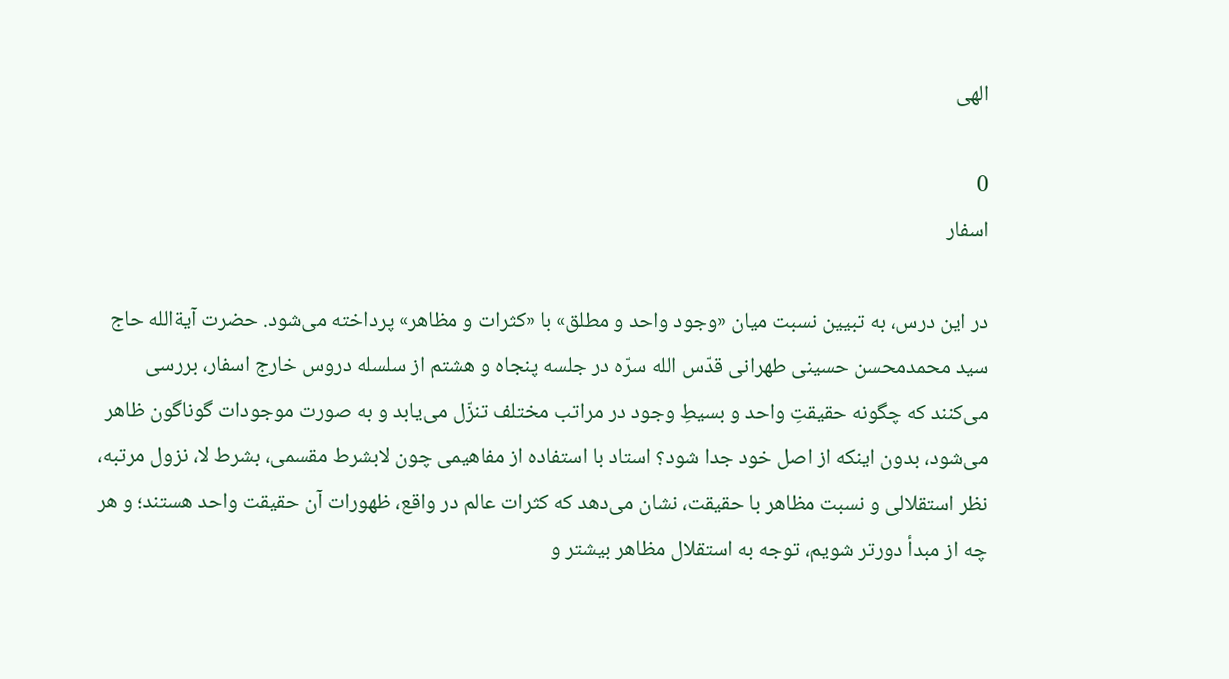الهی

0
اسفار

در این درس، به تبیین نسبت میان «وجود واحد و مطلق» با «کثرات و مظاهر» پرداخته می‌شود. حضرت آیةالله حاج سید محمدمحسن حسینی طهرانی قدّس الله سرّه در جلسه پنجاه و هشتم از سلسله دروس خارج اسفار، بررسی می‌کنند که چگونه حقیقتِ واحد و بسیطِ وجود در مراتب مختلف تنزّل می‌یابد و به صورت موجودات گوناگون ظاهر می‌شود، بدون اینکه از اصل خود جدا شود؟ استاد با استفاده از مفاهیمی چون لابشرط مقسمی، بشرط لا، نزول مرتبه، نظر استقلالی و نسبت مظاهر با حقیقت، نشان می‌دهد که کثرات عالم در واقع، ظهورات آن حقیقت واحد هستند؛ و هر چه از مبدأ دورتر شویم، توجه به استقلال مظاهر بیشتر و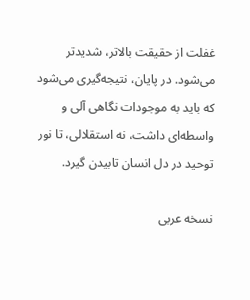غفلت از حقیقت بالاتر، شدیدتر می‌شود. در پایان، نتیجه‌گیری می‌شود که باید به موجودات نگاهی آلی و واسطه‌ای داشت، نه استقلالی، تا نور توحید در دل انسان تابیدن گیرد.

نسخه عربی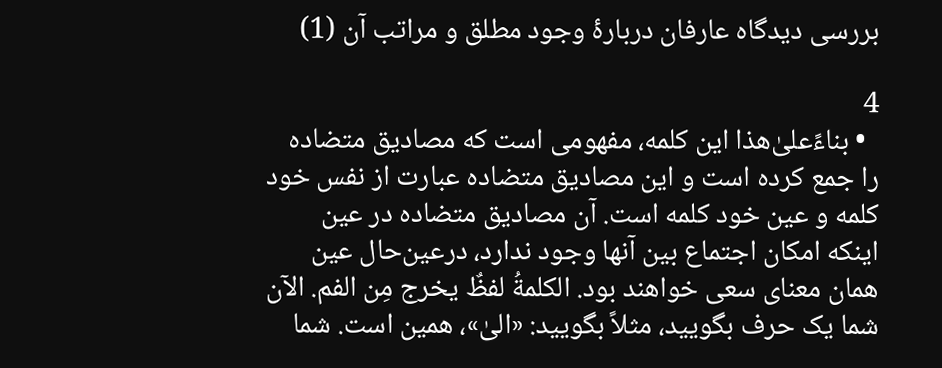بررسی دیدگاه عارفان دربارۀ وجود مطلق و مراتب آن (1)

4
  • بناءًعلیٰ‌هذا این کلمه، مفهومی است که مصادیق متضاده را جمع کرده است و این مصادیق متضاده عبارت از نفس خود کلمه و عین خود کلمه است. آن مصادیق متضاده در عین اینکه امکان اجتماع بین آنها وجود ندارد، درعین‌حال عین همان معنای سعی خواهند بود. الکلمةُ لفظٌ یخرج مِن الفم. الآن شما یک حرف بگویید، مثلاً بگویید: «الیٰ»، همین است. شما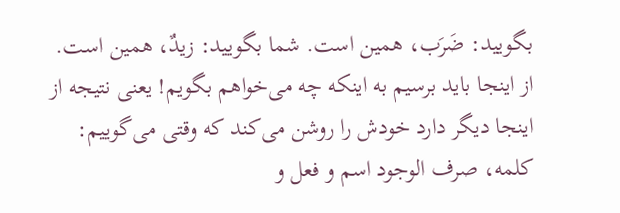بگویید: ضَرَب، همین است. شما بگویید: زیدٌ، همین است. از اینجا باید برسیم به اینکه چه می‌خواهم بگویم! یعنی نتیجه از اینجا دیگر دارد خودش را روشن می‌کند که وقتی می‌گوییم: کلمه، صرف الوجود اسم و فعل و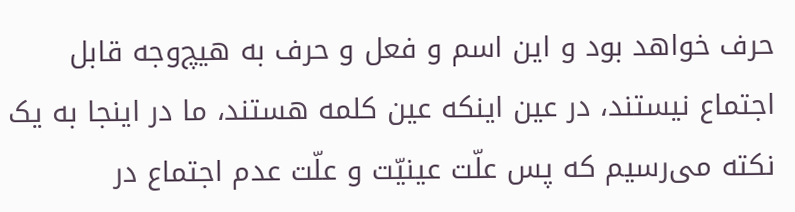حرف خواهد بود و این اسم و فعل و حرف به هیچ‌وجه قابل اجتماع نیستند، در عین اینکه عین کلمه هستند، ما در اینجا به یک نکته می‌رسیم که پس علّت عینیّت و علّت عدم اجتماع در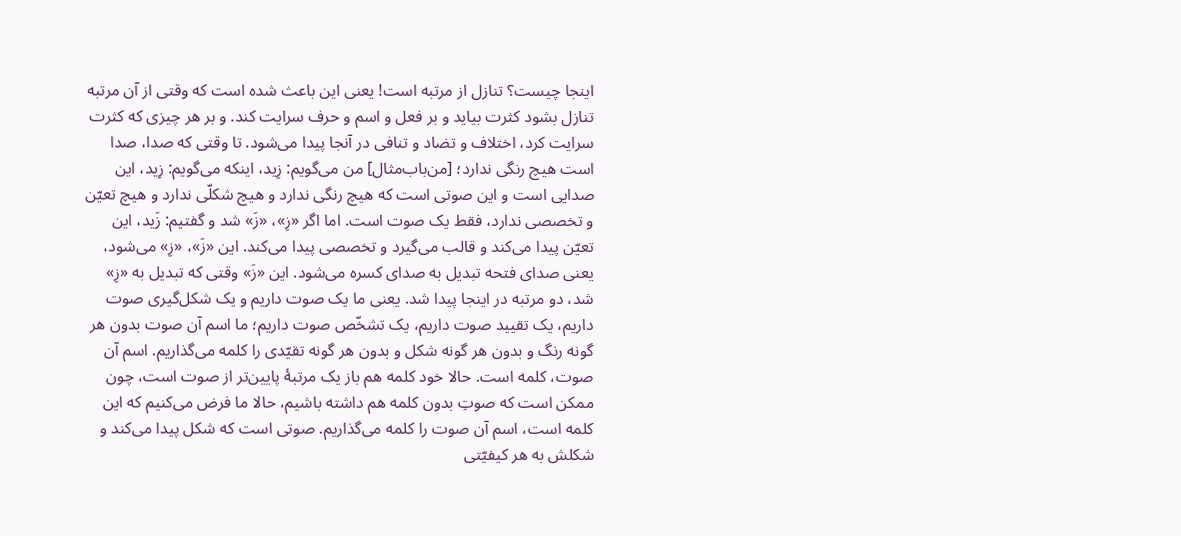اینجا چیست؟ تنازل از مرتبه است! یعنی این باعث شده است که وقتی از آن مرتبه تنازل بشود کثرت بیاید و بر فعل و اسم و حرف سرایت کند. و بر هر چیزی که کثرت سرایت کرد، اختلاف و تضاد و تنافی در آنجا پیدا می‌شود. تا وقتی که صدا، صدا است هیچ رنگی ندارد؛ [من‌باب‌مثال] من می‌گویم: زِید، اینکه می‌گویم: زِید، این صدایی است و این صوتی است که هیچ رنگی ندارد و هیچ شکلّی ندارد و هیچ تعیّن و تخصصی ندارد، فقط یک صوت است. اما اگر «زِ»، «زَ» شد و گفتیم: زَید، این تعیّن پیدا می‌کند و قالب می‌گیرد و تخصصی پیدا می‌کند. این «زَ»، «زِ» می‌شود، یعنی صدای فتحه تبدیل به صدای کسره می‌شود. این «زَ» وقتی که تبدیل به «زِ» شد، دو مرتبه در اینجا پیدا شد. یعنی ما یک صوت داریم و یک شکل‌گیری صوت داریم، یک تقیید صوت داریم، یک تشخّص صوت داریم؛ ما اسم آن صوت بدون هر گونه رنگ و بدون هر گونه شکل و بدون هر گونه تقیّدی را کلمه می‌گذاریم. اسم آن صوت، کلمه است. حالا خود کلمه هم باز یک مرتبۀ پایین‌تر از صوت است، چون ممکن است که صوتِ بدون کلمه هم داشته باشیم، حالا ما فرض می‌کنیم که این کلمه است، اسم آن صوت را کلمه می‌گذاریم. صوتی است که شکل پیدا می‌کند و شکلش به هر کیفیّتی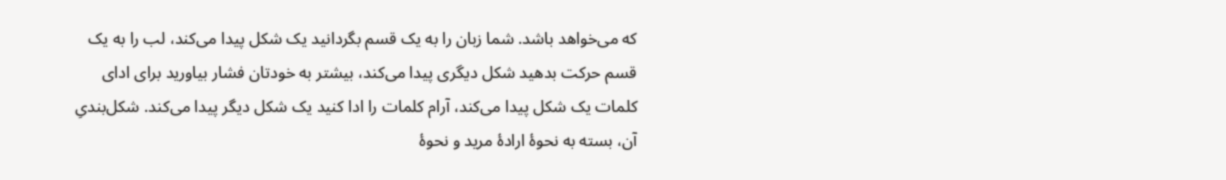که می‌خواهد باشد. شما زبان را به یک قسم بگردانید یک شکل پیدا می‌کند، لب را به یک قسم حرکت بدهید شکل دیگری پیدا می‌کند، بیشتر به خودتان فشار بیاورید برای ادای کلمات یک شکل پیدا می‌کند، آرام کلمات را ادا کنید یک شکل دیگر پیدا می‌کند. شکل‌بندیِ آن، بسته به نحوۀ ارادۀ مرید و نحوۀ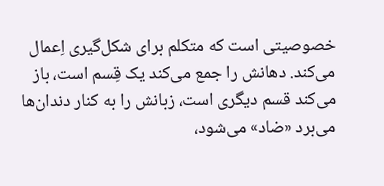خصوصیتی است که متکلم برای شکل‌گیری اِعمال می‌کند. دهانش را جمع می‌کند یک قِسم است، باز می‌کند قسم دیگری است، زبانش را به کنار دندان‌ها می‌برد «ضاد» می‌شود،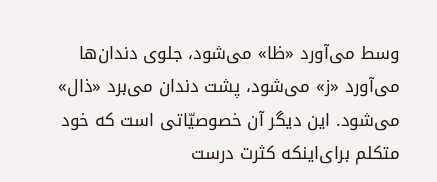وسط می‌آورد «ظا» می‌شود، جلوی دندان‌ها می‌آورد «ز» می‌شود، پشت دندان می‌برد «ذال» می‌شود. این دیگر آن خصوصیّاتی است که خود متکلم برای‌اینکه کثرت درست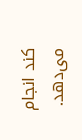کند انجام می‌دهد.